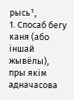рысь¹,
1. Спосаб бегу каня (або іншай жывёлы), пры якім адначасова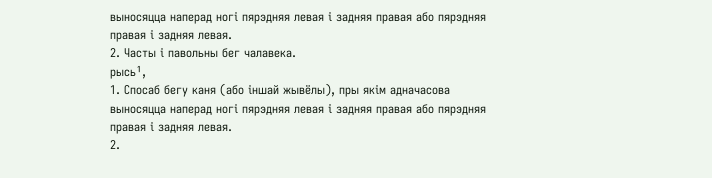выносяцца наперад ногі пярэдняя левая і задняя правая або пярэдняя правая і задняя левая.
2. Часты і павольны бег чалавека.
рысь¹,
1. Спосаб бегу каня (або іншай жывёлы), пры якім адначасова выносяцца наперад ногі пярэдняя левая і задняя правая або пярэдняя правая і задняя левая.
2.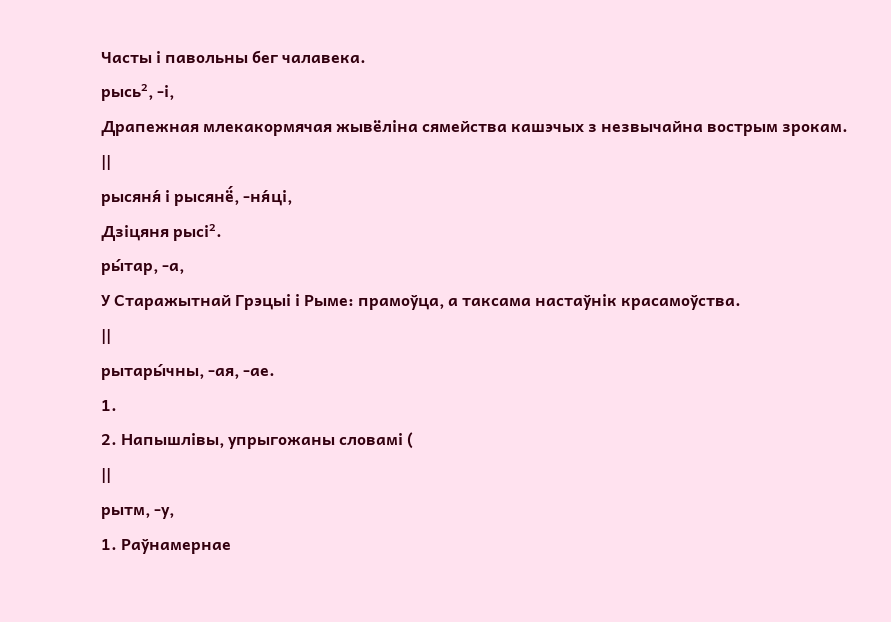Часты і павольны бег чалавека.
рысь², -і,
Драпежная млекакормячая жывёліна сямейства кашэчых з незвычайна вострым зрокам.
||
рысяня́ і рысянё́, -ня́ці,
Дзіцяня рысі².
ры́тар, -а,
У Старажытнай Грэцыі і Рыме: прамоўца, а таксама настаўнік красамоўства.
||
рытары́чны, -ая, -ае.
1.
2. Напышлівы, упрыгожаны словамі (
||
рытм, -у,
1. Раўнамернае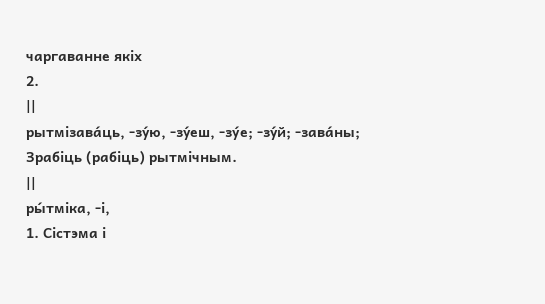чаргаванне якіх
2.
||
рытмізава́ць, -зу́ю, -зу́еш, -зу́е; -зу́й; -зава́ны;
Зрабіць (рабіць) рытмічным.
||
ры́тміка, -і,
1. Сістэма і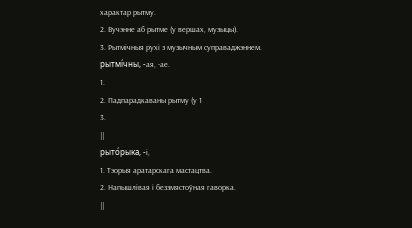характар рытму.
2. Вучэнне аб рытме (у вершах, музыцы).
3. Рытмічныя рухі з музычным суправаджэннем.
рытмі́чны, -ая, -ае.
1.
2. Падпарадкаваны рытму (у 1
3.
||
рыто́рыка, -і,
1. Тэорыя аратарскага мастацтва.
2. Напышлівая і беззмястоўная гаворка.
||